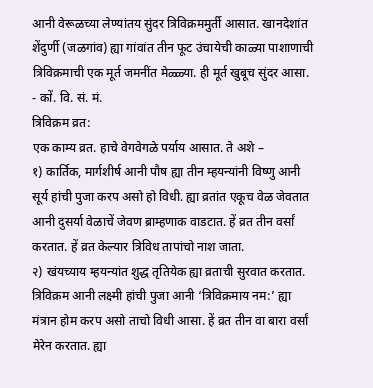आनी वेरूळच्या लेण्यांतय सुंदर त्रिविक्रममुर्ती आसात. खानदेशांत शेंदुर्णी (जळगांव) ह्या गांवांत तीन फूट उंचायेची काळ्या पाशाणाची त्रिविक्रमाची एक मूर्त जमनींत मेळ्ळ्या. ही मूर्त खुबूच सुंदर आसा.
- कों. वि. सं. मं.
त्रिविक्रम व्रत:
एक काम्य व्रत. हाचे वेगवेगळे पर्याय आसात. ते अशे –
१) कार्तिक, मार्गशीर्ष आनी पौष ह्या तीन म्हयन्यांनी विष्णु आनी सूर्य हांची पुजा करप असो हो विधी. ह्या व्रतांत एकूच वेळ जेवतात आनी दुसर्या वेळाचें जेवण ब्राम्हणाक वाडटात. हें व्रत तीन वर्सां करतात. हें व्रत केल्यार त्रिविध तापांचो नाश जाता.
२) खंयच्याय म्हयन्यांत शुद्ध तृतियेक ह्या व्रताची सुरवात करतात. त्रिविक्रम आनी लक्ष्मी हांची पुजा आनी ‘त्रिविक्रमाय नम:’ ह्या मंत्रान होम करप असो ताचो विधी आसा. हें व्रत तीन वा बारा वर्सां मेरेन करतात. ह्या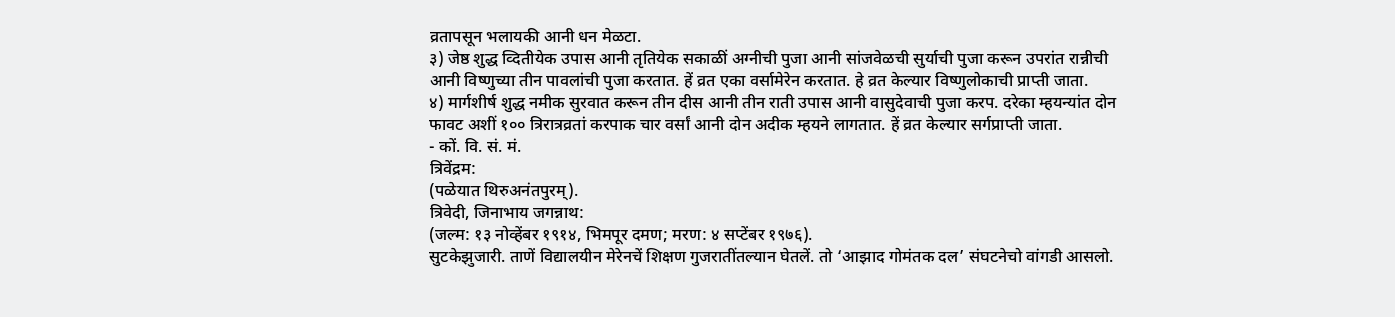व्रतापसून भलायकी आनी धन मेळटा.
३) जेष्ठ शुद्ध व्दितीयेक उपास आनी तृतियेक सकाळीं अग्नीची पुजा आनी सांजवेळची सुर्याची पुजा करून उपरांत रान्नीची आनी विष्णुच्या तीन पावलांची पुजा करतात. हें व्रत एका वर्सामेरेन करतात. हे व्रत केल्यार विष्णुलोकाची प्राप्ती जाता.
४) मार्गशीर्ष शुद्ध नमीक सुरवात करून तीन दीस आनी तीन राती उपास आनी वासुदेवाची पुजा करप. दरेका म्हयन्यांत दोन फावट अशीं १०० त्रिरात्रव्रतां करपाक चार वर्सां आनी दोन अदीक म्हयने लागतात. हें व्रत केल्यार सर्गप्राप्ती जाता.
- कों. वि. सं. मं.
त्रिवेंद्रम:
(पळेयात थिरुअनंतपुरम्).
त्रिवेदी, जिनाभाय जगन्नाथ:
(जल्म: १३ नोव्हेंबर १९१४, भिमपूर दमण; मरण: ४ सप्टेंबर १९७६).
सुटकेझुजारी. ताणें विद्यालयीन मेरेनचें शिक्षण गुजरातींतल्यान घेतलें. तो ‘आझाद गोमंतक दल’ संघटनेचो वांगडी आसलो.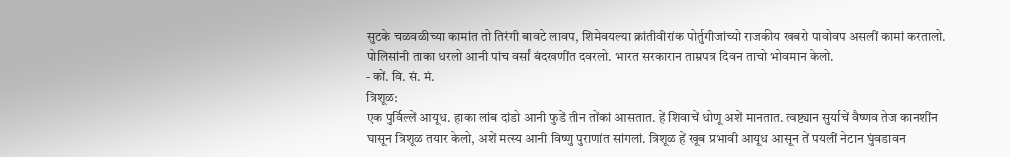सुटके चळवळीच्या कामांत तो तिरंगी बावटे लावप, शिमेवयल्या क्रांतीवीरांक पोर्तुगीजांच्यो राजकीय खबरो पावोवप असलीं कामां करतालो. पोलिसांनी ताका धरलो आनी पांच वर्सां बंदखणींत दवरलो. भारत सरकारान ताम्रपत्र दिवन ताचो भोवमान केलो.
- कों. वि. सं. मं.
त्रिशूळ:
एक पुर्विल्लें आयूध. हाका लांब दांडो आनी फुडें तीन तोंकां आसतात. हें शिवाचें धोणू अशें मानतात. त्वष्ट्यान सुर्याचें वैष्णव तेज कानशींन घासून त्रिशूळ तयार केलो, अशें मत्स्य आनी विष्णु पुराणांत सांगलां. त्रिशूळ हें खूब प्रभावी आयूध आसून तें पयलीं नेटान घुंवडावन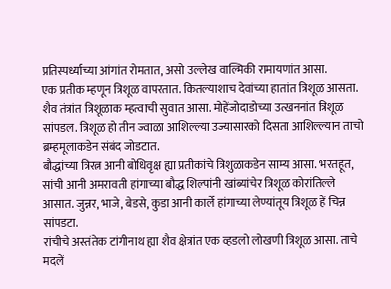प्रतिस्पर्ध्याच्या आंगांत रोमतात, असो उल्लेख वाल्मिकी रामायणांत आसा.
एक प्रतीक म्हणून त्रिशूळ वापरतात. कितल्याशाच देवांच्या हातांत त्रिशूळ आसता. शैव तंत्रांत त्रिशूळाक म्हत्वाची सुवात आसा. मोहेंजोदाडोच्या उत्खननांत त्रिशूळ सांपडल. त्रिशूळ हो तीन ज्वाळा आशिल्ल्या उज्यासारको दिसता आशिल्ल्यान ताचो ब्रम्हमूलाकडेन संबंद जोडटात.
बौद्धांच्या त्रिरत्न आनी बोधिवृक्ष ह्या प्रतीकांचे त्रिशुळाकडेन साम्य आसा. भरतहूत, सांची आनी अमरावती हांगाच्या बौद्ध शिल्पांनी खांब्यांचेर त्रिशूळ कोरांतिल्ले आसात. जुन्नर, भाजे, बेडसे, कुडा आनी कार्ले हांगाच्या लेण्यांतूय त्रिशूळ हें चिन्न सांपडटा.
रांचीचे अस्तंतेक टांगीनाथ ह्या शैव क्षेत्रांत एक व्हडलो लोखणी त्रिशूळ आसा. ताचे मदलें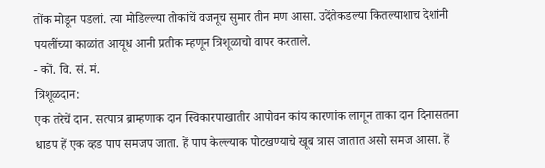तोंक मोडून पडलां. त्या मोडिल्ल्या तोकांचें वजनूच सुमार तीन मण आसा. उदेंतेकडल्या कितल्याशाच देशांनी पयलींच्या काळांत आयूध आनी प्रतीक म्हणून त्रिशूळाचो वापर करताले.
- कों. वि. सं. मं.
त्रिशूळदान:
एक तरेचें दान. सत्पात्र ब्राम्हणाक दान स्विकारपाखातीर आपोवन कांय कारणांक लागून ताका दान दिनासतना धाडप हें एक व्हड पाप समजप जाता. हें पाप केल्ल्याक पोटखण्याचे खूब त्रास जातात असो समज आसा. हें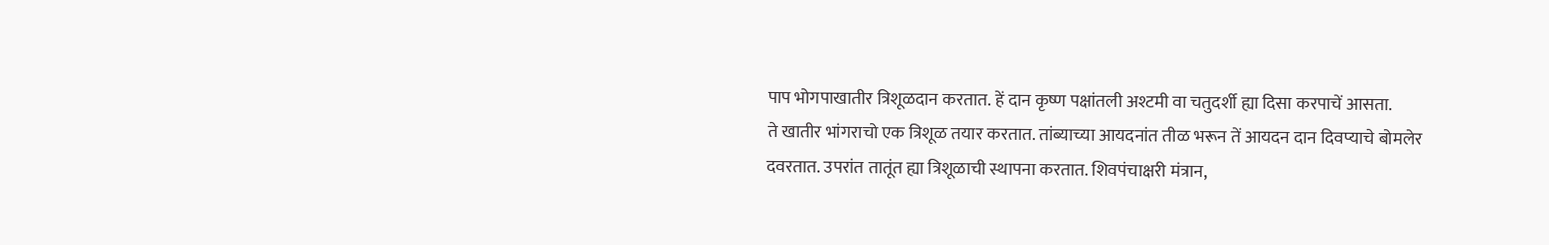पाप भोगपाखातीर त्रिशूळदान करतात. हें दान कृष्ण पक्षांतली अश्टमी वा चतुदर्शी ह्या दिसा करपाचें आसता.
ते खातीर भांगराचो एक त्रिशूळ तयार करतात. तांब्याच्या आयदनांत तीळ भरून तें आयदन दान दिवप्याचे बोमलेर दवरतात. उपरांत तातूंत ह्या त्रिशूळाची स्थापना करतात. शिवपंचाक्षरी मंत्रान,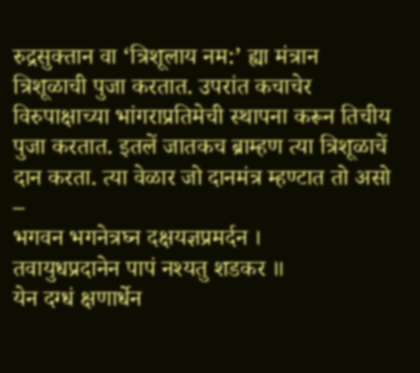रुद्रसुक्तान वा ‘त्रिशूलाय नम:’ ह्या मंत्रान त्रिशूळाची पुजा करतात. उपरांत कचाचेर विरुपाक्षाच्या भांगराप्रतिमेची स्थापना करून तिचीय पुजा करतात. इतलें जातकच ब्राम्हण त्या त्रिशूळाचें दान करता. त्या वेळार जो दानमंत्र म्हण्टात तो असो –
भगवन भगनेत्रघ्न दक्षयज्ञप्रमर्दन ।
तवायुधप्रदानेन पापं नश्यतु शडकर ॥
येन दग्धं क्षणार्धेन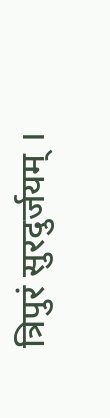त्रिपुरं सुरदुर्जयम् ।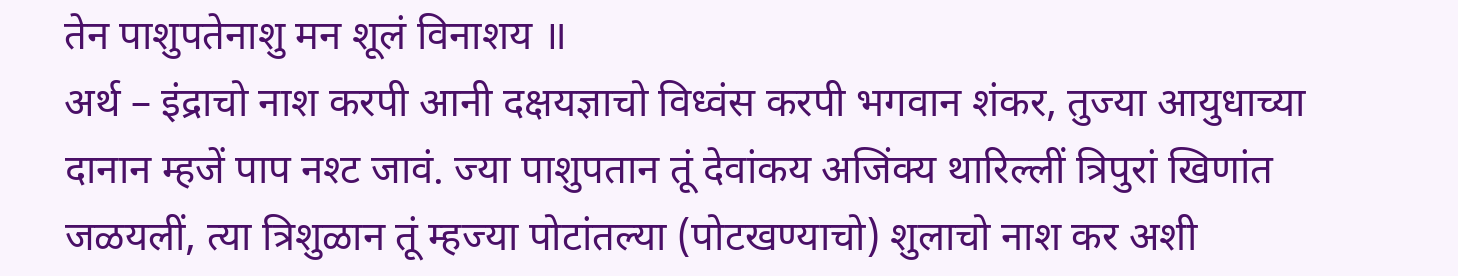तेन पाशुपतेनाशु मन शूलं विनाशय ॥
अर्थ – इंद्राचो नाश करपी आनी दक्षयज्ञाचो विध्वंस करपी भगवान शंकर, तुज्या आयुधाच्या दानान म्हजें पाप नश्ट जावं. ज्या पाशुपतान तूं देवांकय अजिंक्य थारिल्लीं त्रिपुरां खिणांत जळयलीं, त्या त्रिशुळान तूं म्हज्या पोटांतल्या (पोटखण्याचो) शुलाचो नाश कर अशी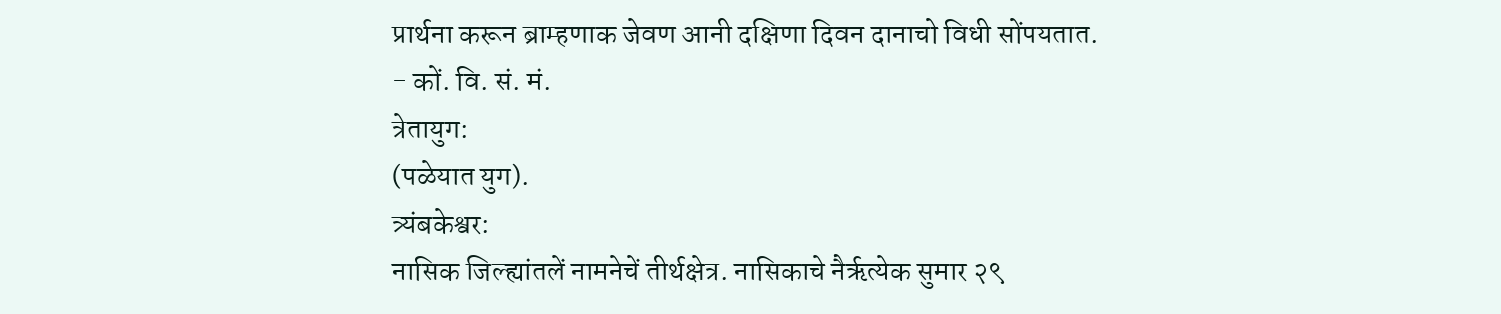प्रार्थना करून ब्राम्हणाक जेवण आनी दक्षिणा दिवन दानाचो विधी सोंपयतात.
- कों. वि. सं. मं.
त्रेतायुग:
(पळेयात युग).
त्र्यंबकेश्वर:
नासिक जिल्ह्यांतलें नामनेचें तीर्थक्षेत्र. नासिकाचे नैर्ऋत्येक सुमार २९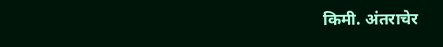किमी. अंतराचेर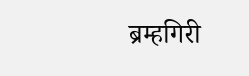ब्रम्हगिरी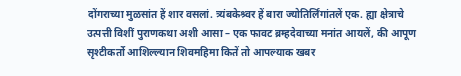दोंगराच्या मुळसांत हें शार वसलां. त्र्यंबकेश्र्वर हें बारा ज्योतिर्लिंगांतलें एक. ह्या क्षेत्राचे उत्पत्ती विशीं पुराणकथा अशी आसा – एक फावट ब्रम्हदेवाच्या मनांत आयलें, की आपूण सृश्टीकर्तो आशिल्ल्यान शिवमहिमा कितें तो आपल्याक खबर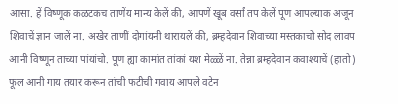आसा. हें विष्णूक कळटकच ताणेंय मान्य केलें की, आपणें खूब वर्सां तप केलें पूण आपल्याक अजून शिवाचें ज्ञान जालें ना. अखेर ताणीं दोगांयनी थारायलें की, ब्रम्हदेवान शिवाच्या मस्तकाचो सोद लावप आनी विष्णून ताच्या पांयांचो. पूण ह्या कामांत तांकां यश मेळ्ळें ना. तेन्ना ब्रम्हदेवान कवाश्याचें (हातो) फूल आनी गाय तयार करून तांची फटीची गवाय आपले वटेन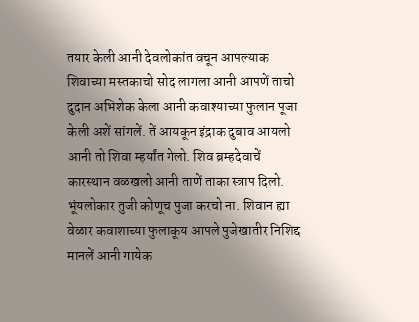तयार केली आनी देवलोकांत वचून आपल्याक शिवाच्या मस्तकाचो सोद लागला आनी आपणें ताचो दुदान अभिशेक केला आनी कवाश्याच्या फुलान पूजा केली अशें सांगलें. तें आयकून इंद्राक दुबाव आयलो आनी तो शिवा म्हर्यांत गेलो. शिव ब्रम्हदेवाचें कारस्थान वळखलो आनी ताणें ताका स्त्राप दिलो. भूंयलोकार तुजी कोणूच पुजा करचो ना. शिवान ह्या वेळार कवाशाच्या फुलाकूय आपले पुजेखातीर निशिद्द मानलें आनी गायेक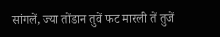सांगलें, ज्या तोंडान तुवें फट मारली तें तुजें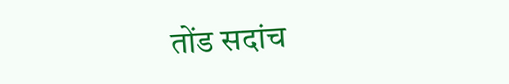तोंड सदांच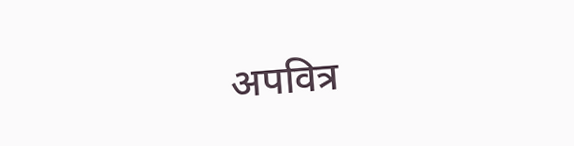अपवित्र